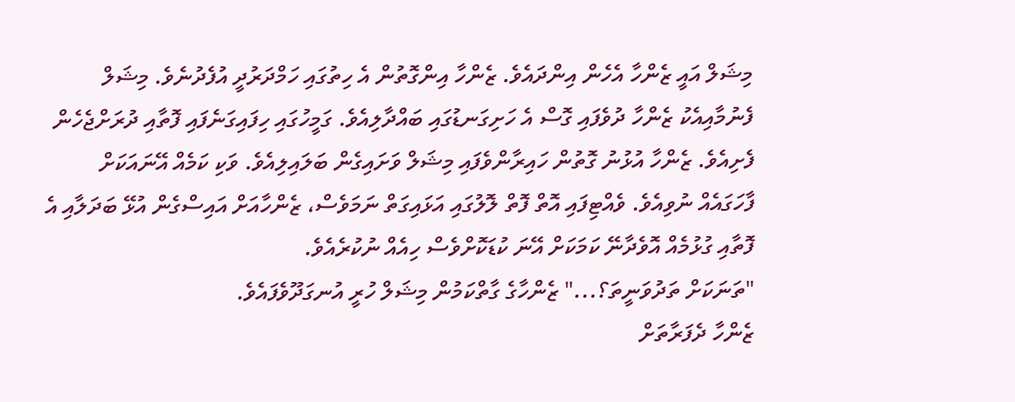މިޝަލް އައީ ޒެންހާ އެހެން އިންދައެވެ. ޒެންހާ އިންގޮތުން އެ ހިތުގައި ހަމްދަރުދީ އުފެދުނެވެ. މިޝަލް ފެނުމާއިއެކު ޒެންހާ ދުވެފައި ގޮސް އެ ހަށިގަނޑުގައި ބައްދާލިއެވެ. ގަމީހުގައި ހިފައިގަނެފައި ފޮތާއި ދުރަށްޖެހެން ފެށިއެވެ. ޒެންހާ އުޅުނު ގޮތުން ހައިރާންވެފައި މިޝަލް ވަށައިގެން ބަލައިލިއެވެ. ވަކި ކަމެއް އޭނައަކަށް ފާހަގައެއް ނުވިއެވެ. ވެއްޓިފައި އޮތް ފޮތް ލޮލުގައި އަޅައިގަތް ނަމަވެސް، ޒެންހާއަށް އައިސްގެން އުޅޭ ބަދަލާއި އެ ފޮތާއި ގުޅުމެއް އޮވެދާނޭ ކަމަކަށް އޭނަ ކުޑަކޮށްވެސް ހިއެއް ނުކުރެއެވެ.
"ތަނަކަށް ތަދުވަނީތަ؟..." ޒެންހާގެ ގާތްކަމުން މިޝަލް ހުރީ އުނގަދޫވެފައެވެ.
ޒެންހާ ދެފަރާތަށް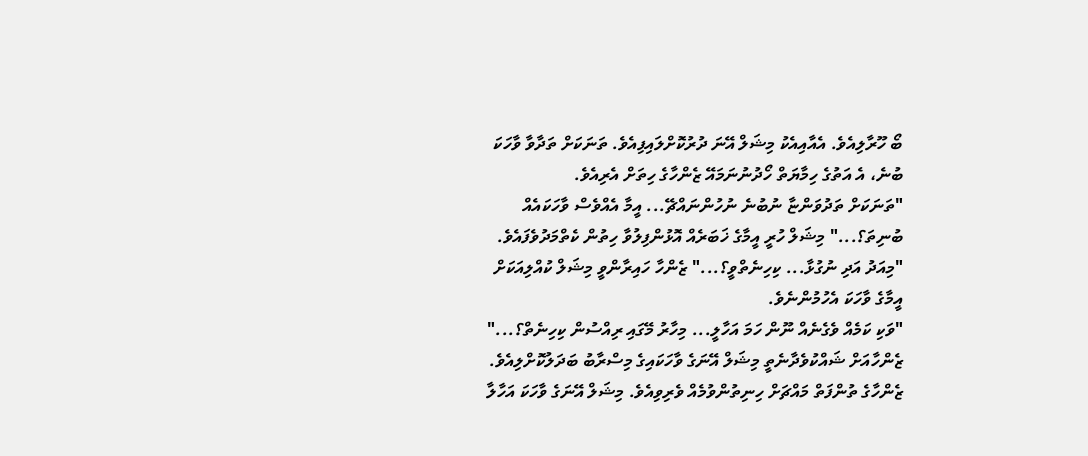ބޯ ހޫރާލިއެވެ. އެއާއިއެކު މިޝަލް އޭނަ ދުރުކޮށްލައިފިއެވެ. ތަނަކަށް ތަދާވާ ވާހަކަ ބުނެ، އެ އަތުގެ ހިމާޔަތް ހޯދުނުނަމައޭ ޒެންހާގެ ހިތަށް އެރިއެވެ.
"ތަނަކަށް ތަދުވަންޏާ ނުބުނެ ނުހުންނައްޗޭ... އީމާ އެއްވެސް ވާހަކައެއް ބުނިތަ؟..." މިޝަލް ހުރީ އީމާގެ ޚަބަރެއް އޮޅުންފިލުވާ ހިތުން ކެތްމަދުވެފައެވެ.
"މިއަދު އަދި ނުގުޅާ... ކިހިނެތްވީ؟..." ޒެންހާ ހައިރާންވީ މިޝަލް ކުއްލިއަކަށް އީމާގެ ވާހަކަ އެހުމުންނެވެ.
"ވަކި ކަމެއް ވެގެނެއް ނޫން ހަމަ އަހާލީ... މިހާރު މޭގައި ރިއްސުން ކިހިނެތް؟..." ޒެންހާއަށް ޝައްކުވެދާނެތީ މިޝަލް އޭނަގެ ވާހަކައިގެ މިސްރާބު ބަދަލުކޮށްލިއެވެ.
ޒެންހާގެ ތުންފަތް މައްޗަށް ހިނިތުންވުމެއް ވެރިވިއެވެ. މިޝަލް އޭނަގެ ވާހަކަ އަހާލާ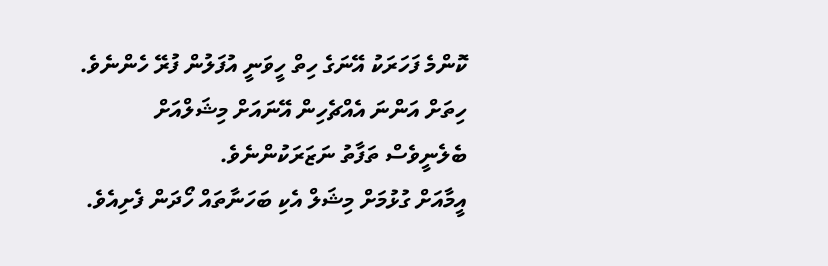ކޮންމެ ފަހަރަކު އޭނަގެ ހިތް ހީވަނީ އުފަލުން ފުރޭ ހެންނެވެ. ހިތަށް އަންނަ އެއްޗެހިން އޭނައަށް މިޝަލްއަށް ބެލެނީވެސް ތަފާތު ނަޒަރަކުންނެވެ.
އީމާއަށް ގުޅުމަށް މިޝަލް އެކި ބަހަނާތައް ހޯދަން ފެށިއެވެ.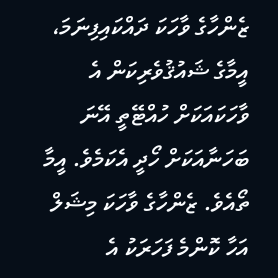ޒެންހާގެ ވާހަކަ ދައްކައިފިނަމަ، އީމާގެ ޝައުޤުވެރިކަން އެ ވާހަކައަކަށް ހުއްޓޭތީ އޭނަ ބަހަނާއަކަށް ހޯދީ އެކަމެވެ. އީމާ ތޯއެވެ. ޒެންހާގެ ވާހަކަ މިޝަލް އަހާ ކޮންމެ ފަހަރަކު އެ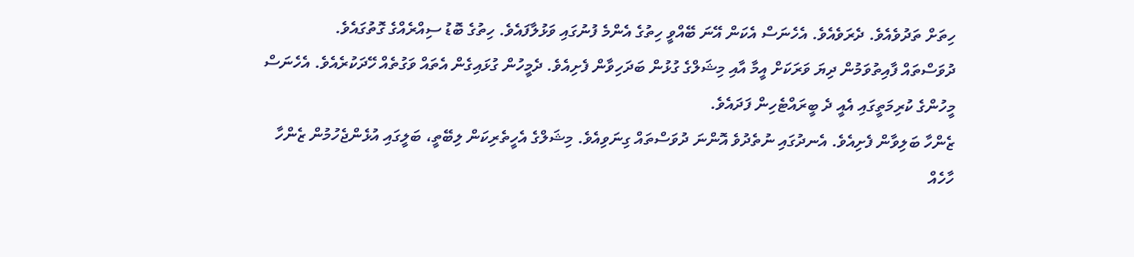ހިތަށް ތަދުވެއެވެ. ދެރަވެއެވެ. އެހެނަސް އެކަން އޭނަ ބޭއްވީ ހިތުގެ އެންމެ ފުނުގައި ވަޅުލާފައެވެ. ހިތުގެ ބޮޑު ސިއްރެއްގެ ގޮތުގައެވެ.
ދުވަސްތައް ފާއިތުވަމުން ދިޔަ ވަރަކަށް އީމާ އާއި މިޝަލްގެ ގުޅުން ބަދަހިވާން ފެށިއެވެ. ދެމީހުން ގުޅައިގެން އެތައް ވަގުތެއް ހޭދަކުރެއެވެ. އެހެނަސް މީހުންގެ ކުރިމަތީގައި އެއީ ދެ ބީރައްޓެހިން ފަދައެވެ.
ޒެންހާ ބަލިވާން ފެށިއެވެ. އެނދުގައި ނުތެދުވެ އޮންނަ ދުވަސްތައް ގިނަވިއެވެ. މިޝަލްގެ އެހީތެރިކަން ލިބޭތީ، ބަލީގައި އުޅެންޖެހުމުން ޒެންހާ ހާހެއް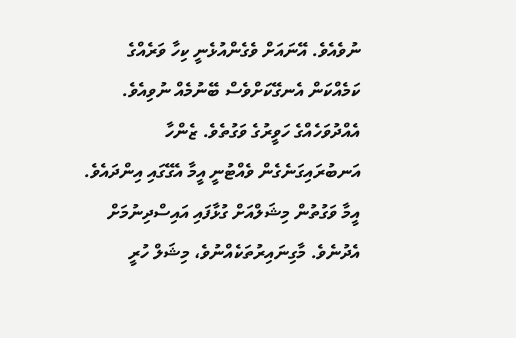ނުވެއެވެ. އޭނައަށް ވެގެންއުޅެނީ ކިހާ ވަރެއްގެ ކަމެއްކަން އެނގޭކަށްވެސް ބޭނުމެއް ނުވިއެވެ.
އެއްދުވަހެއްގެ ހަވީރުގެ ވަގުތެވެ. ޒެންހާ އަނބުރައިގަނެގެން ވެއްޓުނީ އީމާ އެގޭގައި އިންދައެވެ. އީމާ ވަގުތުން މިޝަލްއަށް ގުޅާފައި އައިސްދިނުމަށް އެދުނެވެ. މާގިނައިރުތަކެއްނުވެ، މިޝަލް ހުރީ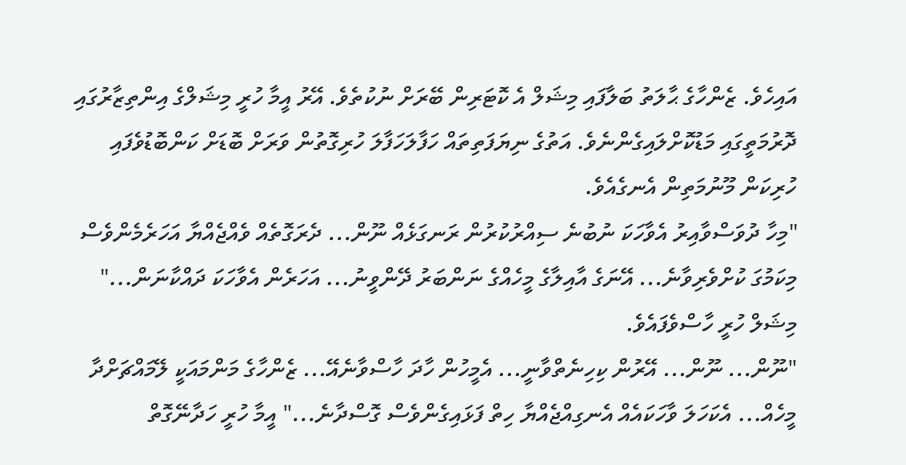އައިހެވެ. ޒެންހާގެ ޙާލަތު ބަލާފައި މިޝަލް އެ ކޮޓަރިން ބޭރަށް ނުކުތެވެ. އޭރު އީމާ ހުރީ މިޝަލްގެ އިންތިޒާރުގައި ދޮރުމަތީގައި މަޑުކޮށްލައިގެންނެވެ. އަތުގެ ނިޔަފަތިތައް ހަފާލަހަފާލަ ހުރިގޮތުން ވަރަށް ބޮޑަށް ކަންބޮޑުވެފައި ހުރިކަން މޫނުމަތިން އެނގެއެވެ.
"މިހާ ދުވަސްވާއިރު އެވާހަކަ ނުބުނެ ސިއްރުކުރުން ރަނގަޅެއް ނޫން... ދެރަގޮތެއް ވެއްޖެއްޔާ އަހަރެމެންވެސް މިކަމުގަ ކުށްވެރިވާނެ... އޭނަގެ އާއިލާގެ މީހެއްގެ ނަންބަރު ދޭންވީނު... އަހަރެން އެވާހަކަ ދައްކާނަން..." މިޝަލް ހުރީ ހާސްވެފައެވެ.
"ނޫން... ނޫން... އޭރުން ކިހިނެތްވާނީ... އެމީހުން ހާދަ ހާސްވާނެއޭ... ޒެންހާގެ މަންމައަކީ ލޭމައްޗަށްދާ މީހެއް... އެކަހަލަ ވާހަކައެއް އެނގިއްޖެއްޔާ ހިތް ފަޅައިގެންވެސް ގޮސްދާނެ..." އީމާ ހުރީ ހަދާނޭގޮތް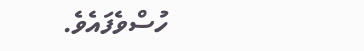ހުސްވެފައެވެ.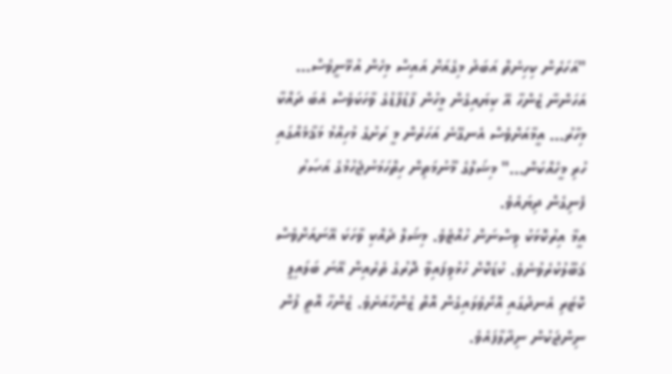"އަހަރެން ކިހިނެތް އަބަދު މިގެއަށް އައިސް މިހެން އުޅޭނީވެސް... އަހަންނާ ޒެންހާ އޭ ކިޔައިގެން މީހުން ފާޑުފާޑުގެ ވާހަކަވެސް އެބަ ދައްކާ މިހާރު... އީމާއަށްވެސް އެނގޭނެ އަހަރެން މީ ރަށުގެ މުހިއްމު މަޤާމެއްގައި ހުރި މީހެއްކަން..." މިޝަލްގެ މޫނުމަތިން ހިތްހަމަނުޖެހުމުގެ އަޞަރު ފެނިގެން ދިޔައެވެ.
އީމާ އިރުކޮޅަކު ވިސްނަން ހުއްޓެވެ. މިޝަލް ދެއްކި ވާހަކަ އޭނައަށްވެސް ޤަބޫލުކުރެވުނެވެ. ކުޑަކޮށް ހުޅުވިފައިވާ ދޮރުގެ ތެރެއިން އޭނަ ބަލައިލީ ކޮޓަރި އެނދުގައި އޮށޯވެލައިގެން އޮތް ޒެންހާއަށެވެ. ޒެންހާ އޮތީ ފުން ނިންޖަކުން ނިދާލާފައެވެ.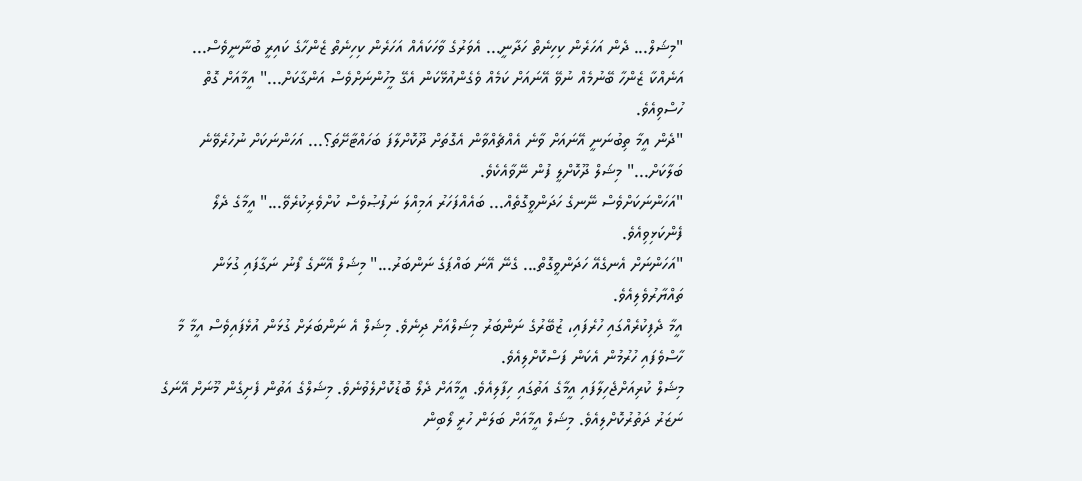"މިޝަލް... ދެން އަހަރެން ކިހިނެތް ހަދާނީ... އެވަރުގެ ވާހަކައެއް އަހަރެން ކިހިނެތް ޒެންހާގެ ކައިރީ ބުނާނީވެސް... އަނެއްކާ ޒެންހާ ބޭނުމެއް ނުވޭ އޭނައަށް ކަމެއް ވެގެންއުޅޭކަން އެގޭ މީހުންނަށްވެސް އަންގާކަށް..." އީމާއަށް ގޮތް ހުސްވިއެވެ.
"ދެން އީމާ ތިބުނަނީ އޭނައަށް ވާނެ އެއްޗެއްވާން އެގޮތަށް ދޫކޮށްލާފަ ބަހައްޓާށޭތަ؟... އަހަންނަކަށް ނުހުރެވޭނެ ބަލާކަށް..." މިޝަލް ދޫކޮށްލީ ފުން ނޭވާއެކެވެ.
"އަހަންނަކަށްވެސް ނޭނގެ ހަދަންވީގޮތެއް... ބައެއްފަހަރު އަމިއްލަ ނަފުޞުވެސް ކުށްވެރިކުރެވޭ..." އީމާގެ ދެލޯ ފެންކަޅިވިއެވެ.
"އަހަންނަށް އެނގެއޭ ހަދަންވީގޮތް... ގެނޭ އޭނަ ބައްޕަގެ ނަންބަރު..." މިޝަލް އޭނާގެ ފޯނު ނަގާފައި ގުޅަން ތައްޔާރުވެލިއެވެ.
އީމާ ދެފިކުރެއްގައި ހުރެފައި، ޒުބޭރުގެ ނަންބަރު މިޝަލްއަށް ދިނެވެ. މިޝަލް އެ ނަންބަރަށް ގުޅަން އުޅެފައިވެސް އީމާ މާ ހާސްވެފައި ހުރުމުން އެކަން ފަސްކޮށްލިއެވެ.
މިޝަލް ކުރިއަށްޖެހިލާފައި އީމާގެ އަތުގައި ހިފާލިއެވެ. އީމާއަށް ދެލޯ ބޮޑުކޮށްލެވުނެވެ. މިޝަލްގެ އަތުން ފެށިގެން މޫނަށް އޭނަގެ ނަޒަރު ދަތުރުކޮށްލިއެވެ. މިޝަލް އީމާއަށް ބަލަން ހުރީ ލޯބިން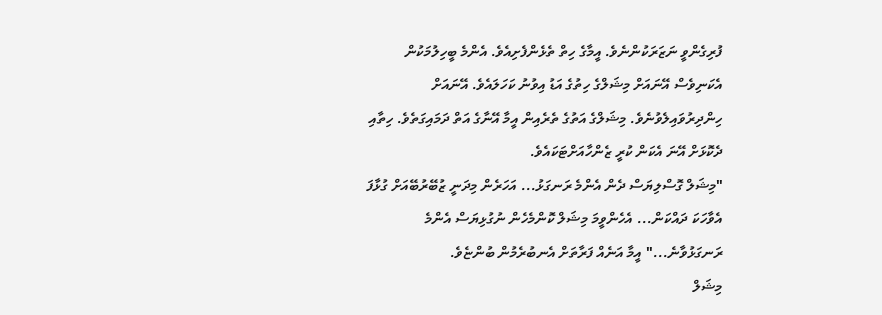ފުރިގެންވީ ނަޒަރަކުންނެވެ. އީމާގެ ހިތް ތެޅެންފެށިއެވެ. އެންމެ ބީހިލުމަކުން އެކަނިވެސް އޭނައަށް މިޝަލްގެ ހިތުގެ އަޑު އިވުނު ކަހަލައެވެ. އޭނައަށް ހިންދިރުވައިލެވުނެވެ. މިޝަލްގެ އަތުގެ ތެރެއިން އީމާ އޭނާގެ އަތް ދަމައިގަތެވެ. ހިތާއި ދެކޮޅަށް އޭނަ އެކަން ކުރީ ޒެންހާއަށްޓަކައެވެ.
"މިޝަލް ގޮސްލިޔަސް ދެން އެންމެ ރަނގަޅު... އަހަރެން މިދަނީ ޒުބޭރުބޭއަށް ގުޅާފަ އެވާހަކަ ދައްކަން... އެހެންވީމަ މިޝަލް ކޮންމެހެން ނުގުޅިޔަސް އެންމެ ރަނގަޅުވާނެ..." އީމާ އަނެއް ފަރާތަށް އެނބުރެމުން ބުންޏެވެ.
މިޝަލް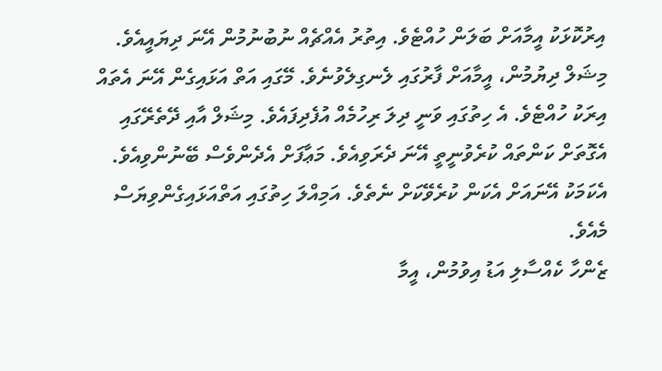އިރުކޮޅަކު އީމާއަށް ބަލަން ހުއްޓެވެ. އިތުރު އެއްޗެއް ނުބުނުމުން އޭނަ ދިޔައީއެވެ. މިޝަލް ދިޔުމުން، އީމާއަށް ފާރުގައި ލެނގިލެވުނެވެ. މޭގައި އަތް އަޅައިގެން އޭނަ އެތައް އިރަކު ހުއްޓެވެ. އެ ހިތުގައި ވަނީ ދިލަ ރިހުމެއް އުފެދިފައެވެ. މިޝަލް އާއި ދޭތެރޭގައި އެގޮތަށް ކަންތައް ކުރެވުނީތީ އޭނަ ދެރަވިއެވެ. މަޢާފަށް އެދެންވެސް ބޭނުންވިއެވެ. އެކަމަކު އޭނައަށް އެކަން ކުރެވޭކަށް ނެތެވެ. އަމިއްލަ ހިތުގައި އަތްއަޅައިގެންވިޔަސް މެއެވެ.
ޒެންހާ ކެއްސާލި އަޑު އިވުމުން، އީމާ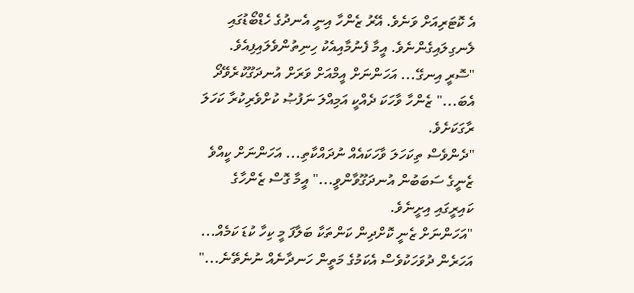އެ ކޮޓަރިއަށް ވަނެވެ. އޭރު ޒެންހާ އިނީ އެނދުގެ ހެޑްބޯޑުގައި ލެނގިލައިގެންނެވެ. އީމާ ފެނުމާއިއެކު ހިނިތުންވެލައިފިއެވެ.
"ސޮރީ އިނގޭ... އަހަންނަށް އީމްއަށް ވަރަށް އުނދަގޫކުރެވޭދޯ އެބަ..." ޒެންހާ ވާހަކަ ދެއްކީ އަމިއްލަ ނަފުޞު ކުށްވެރިކުރާ ކަހަލަ ރާގަކަށެވެ.
"ދެންވެސް ތިކަހަލަ ވާހަކައެއް ނުދައްކާތި... އަހަންނަށް ކީއްވެ ޒެނީގެ ސަބަބުން އުނދަގޫވާންވީ..." އީމާ ގޮސް ޒެންހާގެ ކައިރީގައި އިށީނެވެ.
"އަހަންނަށް ޒެނީ ކޮށްދިން ކަންތަކާ ބަލާފަ މީ ކިހާ ކުޑަ ކަމެއް... އަހަރެން ދުވަހަކުވެސް އެކަމުގެ މަތީން ހަނދާނެއް ނުނެތޭނެ..."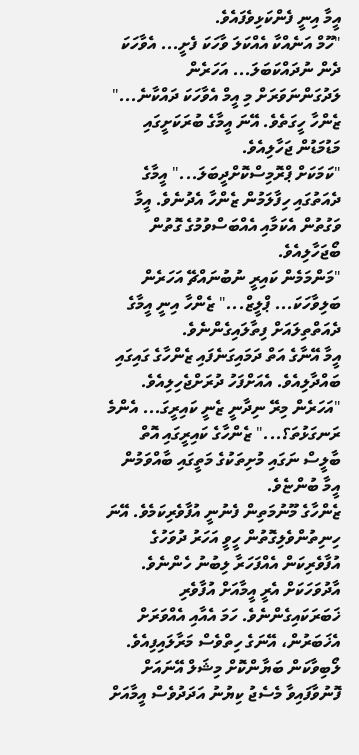އީމާ އިނީ ފެންކަޅިވެފައެވެ.
"ހޫމް އަނެއްކާ އެއްކަލަ ވާހަކަ ފެށީ... އެވާހަކަ ދެން ނުދައްކަބަލަ... އަހަރެން ލަދުގަންނަވަރަށް މި އީމް އެވާހަކަ ދައްކާނެ..." ޒެންހާ ހީގަތެވެ. އޭނަ އީމާގެ ބުރަކަށީގައި މަޑުމަޑުން ޖަހާލިއެވެ.
"ކަމަކަށް ޕްރޮމިސްކޮށްދީބަލަ..." އީމާގެ ދެއަތުގައި ހިފާލަމުން ޒެންހާ އެދުނެވެ. އީމާ ވަގުތުން އެކަމާއި އެއްބަސްވުމުގެ ގޮތުން ބޯޖަހާލިއެވެ.
"މަންމަމެން ކައިރީ ނުބުނައްޗޭ އަހަރެން ބަލިވާހަކަ... ޕްލީޒް..." ޒެންހާ އިނީ އީމާގެ ދެއަތްތިލައަށް ފިތާލައިގެންނެވެ.
އީމާ އޭނާގެ އަތް ދަމައިގަނެފައި ޒެންހާގެ ގައިގައި ބައްދާލިއެވެ. އެއަށްފަހު ދުރަށްޖެހިލިއެވެ.
"އަހަރެން މިރޭ ނިދާނީ ޒެނީ ކައިރީގަ... އެންމެ ރަނގަޅުތަ؟..." ޒެންހާގެ ކައިރީގައި އޮތް ބާލީސް ނަގައި މުށިތަކުގެ މަތީގައި ބާއްވަމުން އީމާ ބުންޏެވެ.
ޒެންހާގެ މޫނުމަތިން ފެނުނީ އުފާވެރިކަމެވެ. އޭނަ ހިނިތުންވެލިގޮތުން ހީވީ އަހަރު ދުވަހުގެ އުފާވެރިކަން އެއްފަހަރާ ލިބުނު ހެންނެވެ.
އާދުވަހަކަށް އެރީ އީމާއަށް އުފާވެރި ޚަބަރަކައިގެންނެވެ. ހަމަ އެއާއި އެއްވަރަށް އެޚަބަރުން، އޭނަގެ ހިތްވެސް މަރާލައިފިއެވެ. ލޯބިވާކަން ބަޔާންކޮށް މިޝަލް އޭނައަށް ފޮނުވާފައިވާ މެސެޖު ކިޔުނު އަދަދުވެސް އީމާއަށް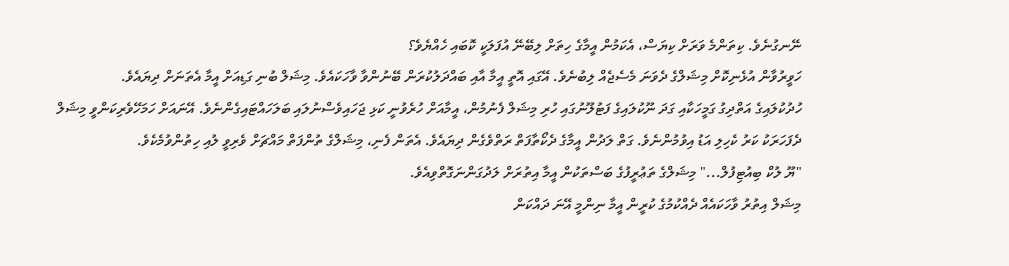ނޭނގުނެވެ. ކިތަންމެ ވަރަށް ކިޔަސް، އެކަމުން އީމާގެ ހިތަށް ލިބޭނޭ އުފަލަކީ ކޮބައި ހެއްޔެވެ؟
ހަވީރުވާން އުޅެނިކޮށް މިޝަލްގެ ދެވަނަ މެސެޖެއް ލިބުނެވެ. އޭގައި އޮތީ އީމާ އާއި ބައްދަލުކުރަން ބޭނުންވާ ވާހަކައެވެ. މިޝަލް ބުނި ގަޑިއަށް އީމާ އެތަނަށް ދިޔައެވެ.
ހުދުކުލައިގެ އަތްދިގު ގަމީހަކާއި ގަދަ ނޫކުލައިގެ ފަޓުލޫނުގައި ހުރި މިޝަލް ފެނުމުން، އީމާއަށް ހުރެވުނީ ކަޅި ޖަހައިވެސްނުލައި ބަލަހައްޓައިގެންނެވެ. އޭނައަށް ހަމަހޭވެރިކަންވީ މިޝަލް ދެފަހަރަކު ކަރު ކެހިލި އަޑު އިވުމުންނެވެ. ގަތް ލަދުން އީމާގެ ދެކޯތާފަތް ރަތްވެގެން ދިޔައެވެ. އެތަން ފެނި، މިޝަލްގެ ތުންފަތް މައްޗަށް ވެރިވީ ލުއި ހިތުންވުމެކެވެ.
"ޔޫ ލުކް ބިއުޓިފުލް..." މިޝަލްގެ ތަޢުރީފުގެ ބަސްތަކުން އީމާ އިތުރަށް ލަދުގަންނަގޮތްވިއެވެ.
މިޝަލް އިތުރު ވާހަކައެއް ދެއްކުމުގެ ކުރީން އީމާ ނިންމީ އޭނަ ދައްކަން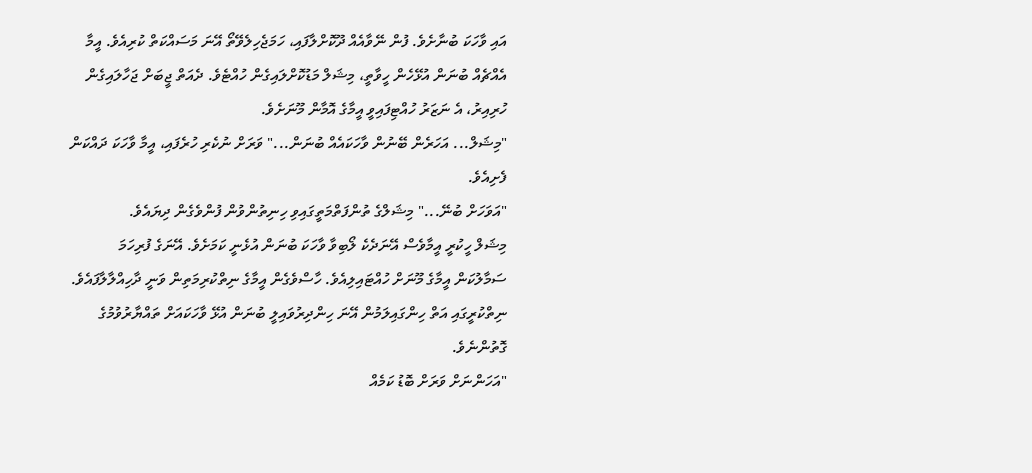އައި ވާހަކަ ބުނާށެވެ. ފުން ނޭވާއެއް ދޫކޮށްލާފައި، ހަމަޖެހިލެވޭތޯ އޭނަ މަސައްކަތް ކުރިއެވެ. އީމާ އެއްޗެއް ބުނަން އުޅޭހެން ހީވާތީ، މިޝަލް މަޑުކޮށްލައިގެން ހުއްޓެވެ. ދެއަތް ޖީބަށް ޖަހާލައިގެން ހުރިއިރު، އެ ނަޒަރު ހުއްޓިފައިވީ އީމާގެ އޮމާން މޫނަށެވެ.
"މިޝަލް... އަހަރެން ބޭނުން ވާހަކައެއް ބުނަން..." ވަރަށް ނުކެރި ހުރެފައި، އީމާ ވާހަކަ ދައްކަން ފެށިއެވެ.
"އަވަހަށް ބުނޭ..." މިޝަލްގެ ތުންފަތްމަތީގައިވި ހިނިތުންވުން ފުންވެގެން ދިޔައެވެ.
މިޝަލް ހީކުރީ އީމާވެސް އޭނަދެކެ ލޯބިވާ ވާހަކަ ބުނަން އުޅެނީ ކަމަށެވެ. އޭނަގެ ފުރިހަމަ ސަމާލުކަން އީމާގެ މޫނަށް ހުއްޓައިލިއެވެ. ހާސްވެގެން އީމާގެ ނިތްކުރިމަތިން ވަނީ ދާހިއްލާލާފައެވެ. ނިތްކުރީގައި އަތް ހިންގައިލަމުން އޭނަ ހިންދިރުވައިލީ ބުނަން އުޅޭ ވާހަކައަށް ތައްޔާރުވުމުގެ ގޮތުންނެވެ.
"އަހަންނަށް ވަރަށް ބޮޑު ކަމެއް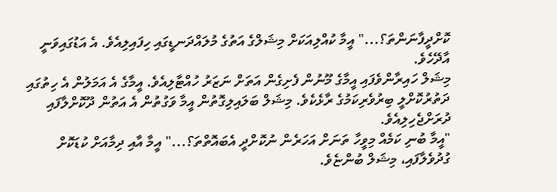ކޮށްދީފާނަންތަ؟..." އީމާ ކުއްލިއަކަށް މިޝަލްގެ އަތުގެ މުލައްދަނޑީގައި ހިފައިލިއެވެ. އެ އަޑުގައިވަނީ އާދޭހެވެ.
މިޝަލް ހައިރާންވެފައި އީމާގެ މޫނުން ފެށިގެން އަތަށް ނަޒަރު ހުއްޓާލިއެވެ. އީމާގެ އެ އަމަލުން އެ ހިތުގައި ދަތުރުކޮށްލީ ބިރުވެރިކަމުގެ ރާޅެކެވެ. މިޝަލް ބަލައިލިގޮތުން އީމާ ވަގުތުން އެ އަތުން ދޫކޮށްލާފައި ދުރަށްޖެހިލިއެވެ.
"އީމާ ބުނި ކަމެއް މިވީހާ ތަނަށް އަހަރެން ނުކޮށްދީ އެބައޮތްތަ؟..." އީމާ އާއި ދިމާއަށް ކުޑަކޮށް ގުދުވެލާފައި، މިޝަލް ބުންޏެވެ.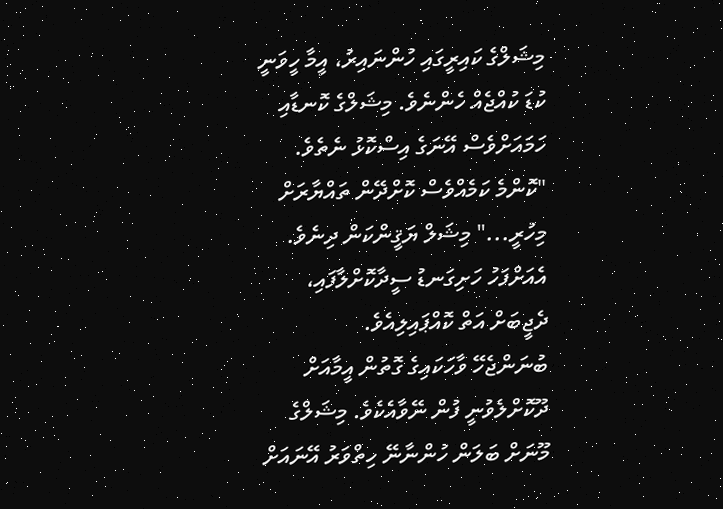މިޝަލްގެ ކައިރީގައި ހުންނައިރު، އީމާ ހީވަނީ ކުޑަ ކުއްޖެއް ހެންނެވެ. މިޝަލްގެ ކޮނޑާއި ހަމައަށްވެސް އޭނަގެ އިސްކޮޅު ނެތެވެ.
"ކޮންމެ ކަމެއްވެސް ކޮށްދޭން ތައްޔާރަށް މިހުރީ..." މިޝަލް ޔަޤީންކަން ދިނެވެ. އެއަށްފަހު ހަށިގަނޑު ސީދާކޮށްލާފައި، ދެޖީބަށް އަތް ކޮއްޕައިލިއެވެ.
ބުނަންޖެހޭ ވާހަކައިގެ ގޮތުން އީމާއަށް ދޫކޮށްލެވުނީ ފުން ނޭވާއެކެވެ. މިޝަލްގެ މޫނަށް ބަލަން ހުންނާނޭ ހިތްވަރު އޭނައަށް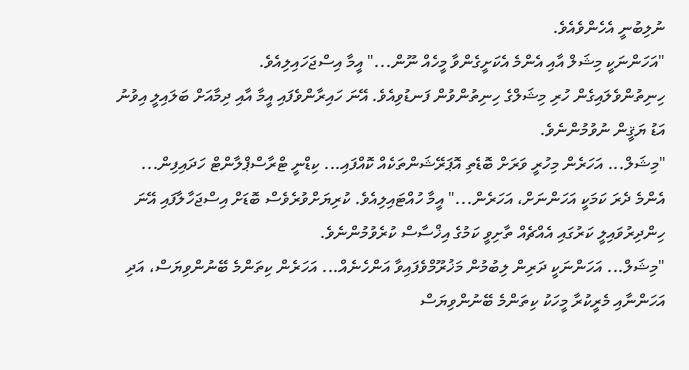ނުލިބުނީ އެހެންވެއެވެ.
"އަހަންނަކީ މިޝަލް އާއި އެންމެ އެކަށީގެންވާ މީހެއް ނޫން..." އީމާ އިސްޖަހައިލިއެވެ.
ހިނިތުންވެލައިގެން ހުރި މިޝަލްގެ ހިނިތުންވުން ފަނޑުވިއެވެ. އޭނަ ހައިރާންވެފައި އީމާ އާއި ދިމާއަށް ބަލައިލީ އިވުނު އަޑު ޔަޤީން ނުވުމުންނެވެ.
"މިޝަލް... އަހަރެން މިހުރީ ވަރަށް ބޮޑެތި އޮޕަރޭޝަންތަކެއް ކޮއްފައި... ކިޑްނީ ޓްރާސްޕްލާންޓް ހަދައިފިން... އެންމެ ދެރަ ކަމަކީ އަހަންނަށް، އަހަރެން..." އީމާ ހުއްޓައިލިއެވެ. ކުރިޔަށްވުރެވެސް ބޮޑަށް އިސްޖަހާލާފައި އޭނަ ހިންދިރުވައިލީ ކަރުގައި އެއްޗެއް ތާށިވީ ކަމުގެ އިޚްސާސް ކުރެވުމުންނެވެ.
"މިޝަލް... އަހަންނަކީ ދަރިން ލިބުމުން މަޚުރޫމްވެފައިވާ އަންހެނެއް... އަހަރެން ކިތަންމެ ބޭނުންވިޔަސް، އަދި އަހަންނާއި މެރީކުރާ މީހަކު ކިތަންމެ ބޭނުންވިޔަސް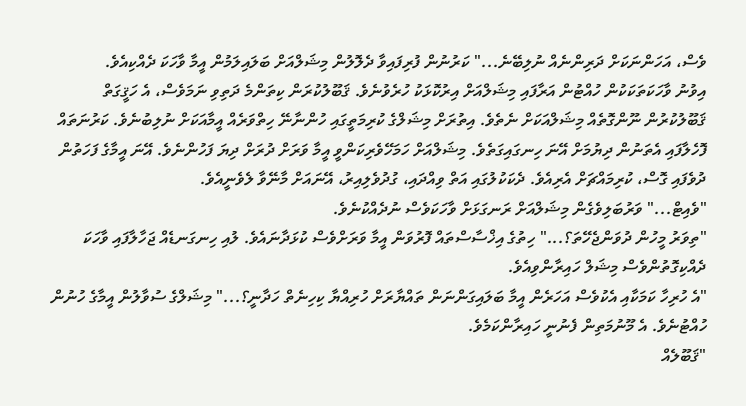ވެސް، އަހަންނަކަށް ދަރިންނެއް ނުލިބޭނެ..." ކަރުނުން ފުރިފައިވާ ދެލޮލުން މިޝަލްއަށް ބަލައިލަމުން އީމާ ވާހަކަ ދެއްކިއެވެ.
އިވުނު ވާހަކަތަކަކުން ހުއްޓުން އަރާފައި މިޝަލްއަށް އިރުކޮޅަކު ހުރެވުނެވެ. ޤަބޫލުކުރަން ކިތަންމެ ދަތިވި ނަމަވެސް، އެ ހަޤީގަތް ޤަބޫލުކުރުން ނޫންގޮތެއް މިޝަލްއަކަށް ނެތެވެ. އިތުރަށް މިޝަލްގެ ކުރިމަތީގައި ހުންނާނޭ ހިތްވަރެއް އީމާއަކަށް ނުލިބުނެވެ. ކަރުނަތައް ފޮހެލާފައި އެތަނުން ދިޔުމަށް އޭނަ ހިނގައިގަތެވެ. މިޝަލްއަށް ހަމަހޭވެރިކަންވީ އީމާ ވަރަށް ދުރަށް ދިޔަ ފަހުންނެވެ. އޭނަ އީމާގެ ފަހަތުން ދުވެފައި ގޮސް، ކުރިމައްޗަށް އެރިއެވެ. ދެކަކުލުގައި އަތް ވިއްދައި، ގުދުވެލިއިރު، އޭނައަށް މާނޭވާ ލެވެނީއެވެ.
"ވެއިޓް..." ވަރުބަލިވެގެން މިޝަލްއަށް ރަނގަޅަށް ވާހަކަވެސް ނުދެއްކުނެވެ.
"ތިވަރު މީހުން ދުވަންޖެހޭތަ؟..." ހިތުގެ އިޚްސާސްތައް ފޮރުވަން އީމާ ވަރަށްވެސް ކުޅަދާނައެވެ. ލުއި ހިނގަނޑެއް ޖަހާލާފައި ވާހަކަ ދެއްކިގޮތުންވެސް މިޝަލް ހައިރާންވިއެވެ.
"އެ ހުރިހާ ކަމަކާއި އެކުވެސް އަހަރެން އީމާ ބަލައިގަންނަން ތައްޔާރަށް ހުރިއްޔާ ކިހިނެތް ހަދާނީ؟..." މިޝަލްގެ ސުވާލުން އީމާގެ ހުނުން ހުއްޓުނެވެ. އެ މޫނުމަތިން ފެނުނީ ހައިރާންކަމެވެ.
"ޤަބޫލެއް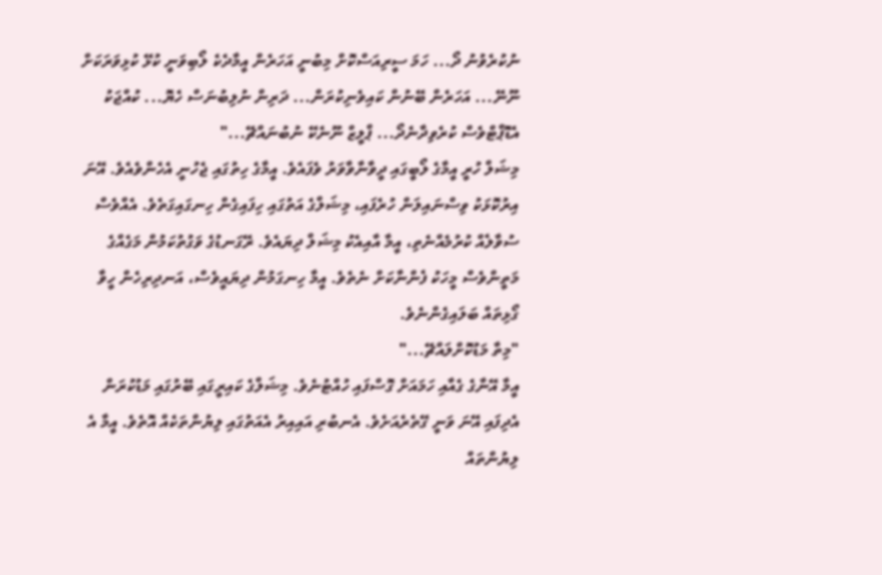ނުކުރެވުނު ދޯ... ހަމަ ސީރިއަސްކޮށް މިބުނީ އަހަރެން އީމާދެކެ ލޯބިވަނީ ކުޅޭ ކުޅިވަރަކަށް ނޫނޭ... އަހަރެން ބޭނުން ކައިވެނިކުރަން... ދަރިން ނުލިބުނަސް ހެޔޮ... ކުއްޖަކު އެޑޮޕްޓްވެސް ކުރެވިދާނެދޯ... ޕްލީޒް ނޫނެކޭ ނުބުނައްޗޭ..."
މިޝަލް ހުރީ އީމާގެ ލޯބީގައި ދީވާނާވާވަރު ވެފައެވެ. އީމާގެ ހިތުގައި ޖެހުނީ އެހެންވެއެވެ. އޭނަ އިރުކޮޅަކު ވިސްނައިލަން ހުރެފައި، މިޝަލްގެ އަތުގައި ހިފައިގެން ހިނގައިގަތެވެ. އެއްވެސް ސުވާލެއް ކުރުމެއްނެތި، އީމާ އާއިއެކު މިޝަލް ދިޔައެވެ. ރޭގަނޑުގެ ވަގުތުކަމުން މަގެއްގެ މަތީންވެސް މީހަކު ފެންނާކަށް ނެތެވެ. އީމާ ހިނގަމުން ދިޔައީވެސް، އަނދިރިހެން ހީވާ ގޯޅިތައް ބަލައިގެންނެވެ.
"މިތާ މަޑުކޮށްލައްޗޭ..."
އީމާ އޭނާގެ ގެއާއި ހަމައަށް ގޮސްފައި ހުއްޓުނެވެ. މިޝަލްގެ ކައިރީގައި ބޭރުގައި މަޑުކުރަން އެދިފައި އޭނަ ވަނީ ގޭތެރެއަށެވެ. އެނބުރި އައިއިރު އެއަތުގައި ލިޔުންތަކެއް އޮތެވެ. އީމާ އެ ލިޔުންތައް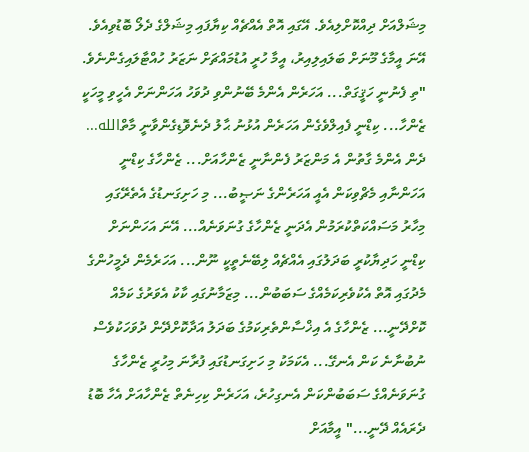މިޝަލްއަށް ދިއްކޮށްލިއެވެ. އޭގައި އޮތް އެއްޗެއް ކިޔާފައި މިޝަލްގެ ދެލޯ ބޮޑުވިއެވެ. އޭނަ އީމާގެ މޫނަށް ބަލައިލިއިރު، އީމާ ހުރީ އުޑުމައްޗަށް ނަޒަރު ހުއްޓާލައިގެންނެވެ.
"ތި ފެނުނީ ހަޤީގަތް... އަހަރެން އެންމެ ބޭނުންވި ދުވަހު އަހަންނަށް އެހީވި މީހަކީ ޒެންހާ... ކިޑްނީ ފެއިލްވެގެން އަހަރެން އުޅުނު ޙާލު ދެނެވޮޑިގެންވާނީ މާތްالله... ދެން އެންމެ ގާތުން އެ މަންޒަރު ފެންނާނީ ޒެންހާއަށް... ޒެންހާގެ ކިޑްނީ އަހަންނާއި މެޗްވިކަން އެއީ އަހަރެންގެ ނަޞީބު... މި ހަށިގަނޑުގެ އެތެރޭގައި މިހާރު މަސައްކަތްކުރަމުން އެދަނީ ޒެންހާގެ ގުނަވަނެއް... އޭނަ އަހަންނަށް ކިޑްނީ ހަދިޔާކުރީ ބަދަލުގައި އެއްޗެއް ލިބޭނެތީކީ ނޫން... އަހަރެމެން ދެމީހުންގެ މެދުގައި އޮތް އެކުވެރިކަމެއްގެ ސަބަބުން... މިޒަމާނުގައި ކާކު އެވަރުގެ ކަމެއް ކޮށްދޭނީ... ޒެންހާގެ އެ އިޚްސާންތެރިކަމުގެ ބަދަލު އަދާކޮށްދޭން ދުވަހަކުވެސް ނުބުނާނެ ކަން އެނގޭ... އެކަމަކު މި ހަށިގަނޑުގައި ފުރާނަ މިހުރީ ޒެންހާގެ ގުނަވަނެއްގެ ސަބަބުންކަން އެނގިހުރެ، އަހަރެން ކިހިނެތް ޒެންހާއަށް އެހާ ބޮޑު ދެރައެއް ދޭނީ..." އީމާއަށް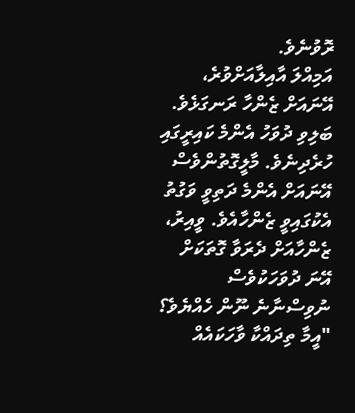ރޮވުނެވެ.
އަމިއްލަ އާއިލާއަށްވުރެ، އޭނައަށް ޒެންހާ ރަނގަޅެވެ. ބަލިވި ދުވަހު އެންމެ ކައިރީގައި ހުރެދިނެވެ. މާލީގޮތުންވެސް އޭނައަށް އެންމެ ދަތިވީ ވަގުތު އެކުގައިވީ ޒެންހާއެވެ. ވީއިރު، ޒެންހާއަށް ދެރަވާ ގޮތަކަށް އޭނަ ދުވަހަކުވެސް ނުވިސްނާނެ ނޫން ހެއްޔެވެ؟
"އީމާ ތިދައްކާ ވާހަކައެއް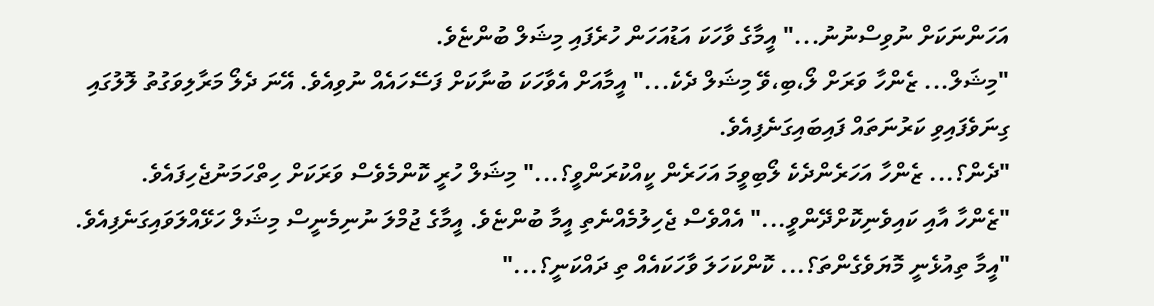އަހަންނަކަށް ނުވިސްނުނު..." އީމާގެ ވާހަކަ އަޑުއަހަން ހުރެފައި މިޝަލް ބުންޏެވެ.
"މިޝަލް... ޒެންހާ ވަރަށް ލޯ،ބި،ވޭ މިޝަލް ދެކެ..." އީމާއަށް އެވާހަކަ ބުނާކަށް ފަސޭހައެއް ނުވިއެވެ. އޭނަ ދެލޯ މަރާލިވަގުތު ލޮލުގައި ގިނަވެފައިވި ކަރުނަތައް ފައިބައިގަނެފިއެވެ.
"ދެން؟... ޒެންހާ އަހަރެންދެކެ ލޯބިވީމަ އަހަރެން ކީއްކުރަންވީ؟..." މިޝަލް ހުރީ ކޮންމެވެސް ވަރަކަށް ހިތްހަމަނުޖެހިފައެވެ.
"ޒެންހާ އާއި ކައިވެނިކޮށްދޭންވީ..." އެއްވެސް ޖެހިލުމެއްނެތި އީމާ ބުންޏެވެ. އީމާގެ ޖުމްލަ ނުނިމެނީސް މިޝަލް ހަޅޭއްލަވައިގަނެފިއެވެ.
"އީމާ ތިއުޅެނީ މޮޔަވެގެންތަ؟... ކޮންކަހަލަ ވާހަކައެއް ތި ދައްކަނީ؟..."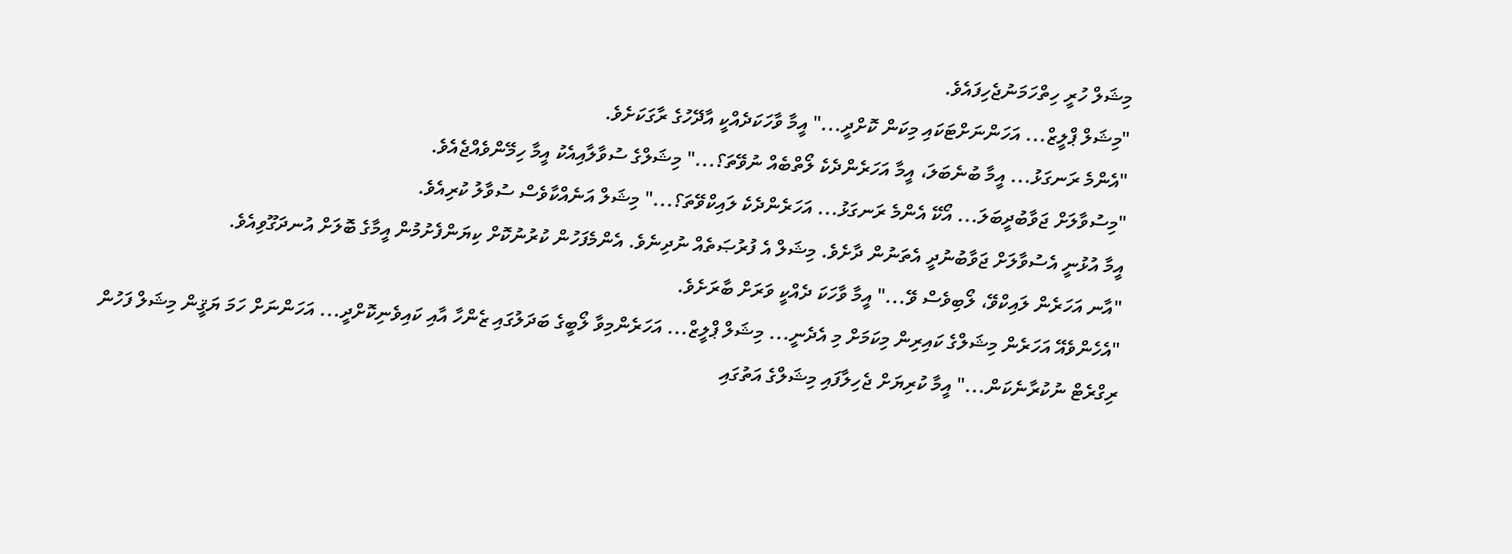މިޝަލް ހުރީ ހިތްހަމަނުޖެހިފައެވެ.
"މިޝަލް ޕްލީޒް... އަހަންނަށްޓަކައި މިކަން ކޮށްދީ..." އީމާ ވާހަކަދެއްކީ އާދޭހުގެ ރާގަކަށެވެ.
"އެންމެ ރަނގަޅު... އީމާ ބުނެބަލަ، އީމާ އަހަރެންދެކެ ލޯތްބެއް ނުވޭތަ؟..." މިޝަލްގެ ސުވާލާއިއެކު އީމާ ހިމޭންވެއްޖެއެވެ.
"މިސުވާލަށް ޖަވާބުދީބަލަ... އޯކޭ އެންމެ ރަނގަޅު... އަހަރެންދެކެ ލައިކްވޭތަ؟..." މިޝަލް އަނެއްކާވެސް ސުވާލު ކުރިއެވެ.
އީމާ އުޅުނީ އެސުވާލަށް ޖަވާބުނުދީ އެތަނުން ދާށެވެ. މިޝަލް އެ ފުރުޞަތެއް ނުދިނެވެ. އެންމެފަހުން ކުރުނުކޮށް ކިޔަންފެށުމުން އީމާގެ ބޮލަށް އުނދަގޫވިއެވެ.
"އާނ އަހަރެން ލައިކްވޭ، ލޯބިވެސް ވޭ..." އީމާ ވާހަކަ ދެއްކީ ވަރަށް ބާރަށެވެ.
"އެހެންވެއޭ އަހަރެން މިޝަލްގެ ކައިރިން މިކަމަށް މި އެދެނީ... މިޝަލް ޕްލީޒް... އަހަރެންމިވާ ލޯބީގެ ބަދަލުގައި ޒެންހާ އާއި ކައިވެނިކޮށްދީ... އަހަންނަށް ހަމަ ޔަޤީން މިޝަލް ފަހުން ރިގްރެޓް ނުކުރާނެކަން..." އީމާ ކުރިޔަށް ޖެހިލާފައި މިޝަލްގެ އަތުގައި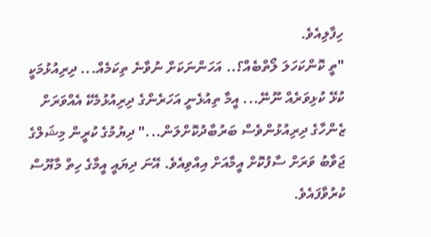ހިފާލިއެވެ.
"ތީ ކޮންކަހަލަ ލޯތްބެއް؟.. އަހަންނަކަށް ނުވާނެ ތިކަމެއް... ދިރިއުޅުމަކީ ކުޅޭ ކުޅިވަރެއް ނޫނޭ... އީމާ ތިއުޅެނީ އަހަރެންގެ ދިރިއުޅުމެކޭ އެއްވަރަށް ޒެންހާގެ ދިރިއުޅުންވެސް ބަރުބާދުކޮށްލަން..." ދިޔުމުގެ ކުރީން މިޝަލްގެ ޖަވާބު ވަރަށް ސާފުކޮށް އީމާއަށް އިއްވިއެވެ. އޭނަ ދިޔައީ އީމާގެ ހިތް މާޔޫސް ކުރުވާފައެވެ.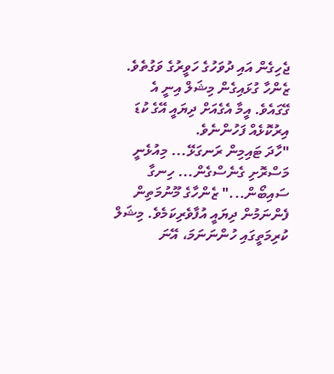ޖެހިގެން އައި ދުވަހުގެ ހަވީރުގެ ވަގުތެވެ. ޒެންހާ ގުޅައިގެން މިޝަލް އިނީ އެ ގޭގައެވެ. އީމާ އެގެއަށް ދިޔައީ އޭގެ ކުޑަ އިރުކޮޅެއް ފަހުންނެވެ.
"ހާދަ ޓައިމިން ރަނގަޅޭ... މިއުޅެނީ މަސްރޮށި ގެނެސްގެން... ހިނގާ ސައިބޯން..." ޒެންހާގެ މޫނުމަތިން ފެންނަމުން ދިޔައީ އުފާވެރިކަމެވެ. މިޝަލް ކުރިމަތީގައި ހުންނަނަމަ، އޭނަ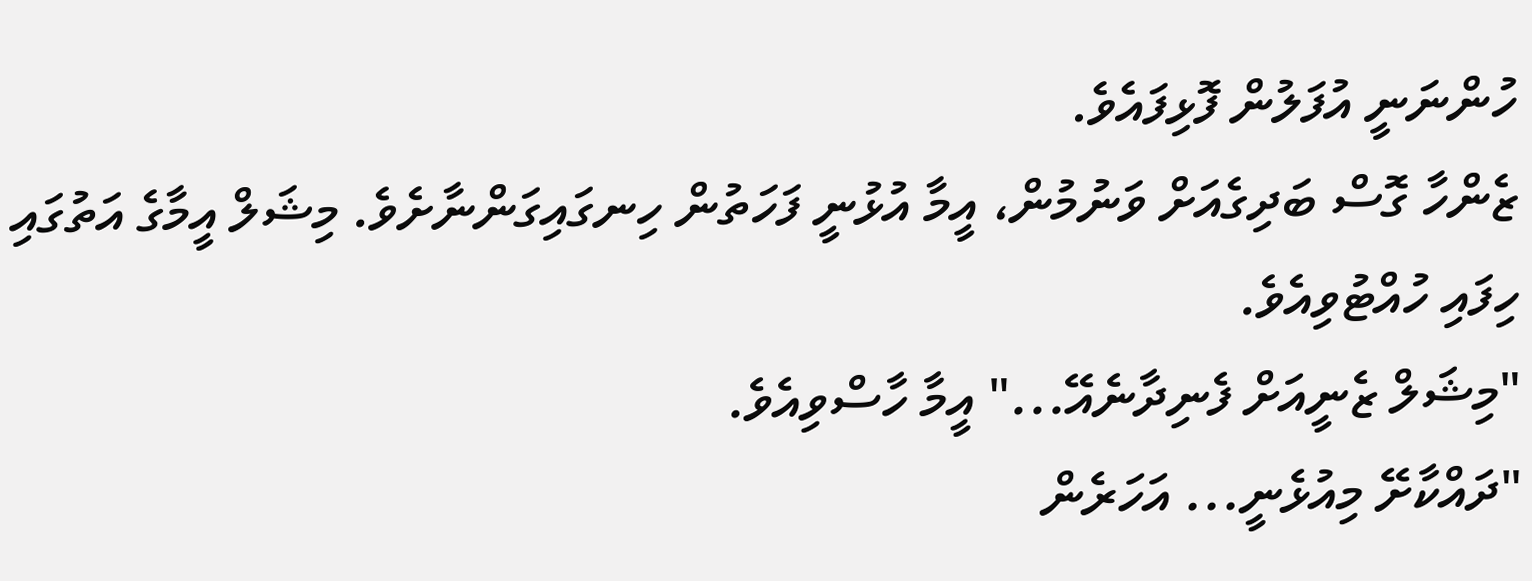ހުންނަނީ އުފަލުން ފޮޅިފައެވެ.
ޒެންހާ ގޮސް ބަދިގެއަށް ވަނުމުން، އީމާ އުޅުނީ ފަހަތުން ހިނގައިގަންނާށެވެ. މިޝަލް އީމާގެ އަތުގައި ހިފައި ހުއްޓުވިއެވެ.
"މިޝަލް ޒެނީއަށް ފެނިދާނެއޭ..." އީމާ ހާސްވިއެވެ.
"ދައްކާށޭ މިއުޅެނީ... އަހަރެން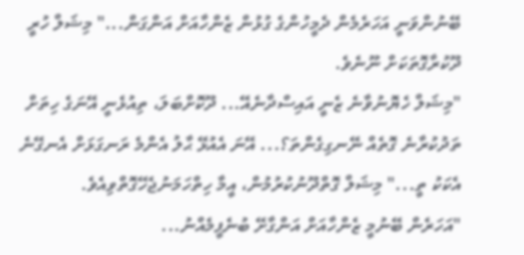ބޭނުންވަނީ އަހަރެމެން ދެމީހުންގެ ގުޅުން ޒެންހާއަށް އަންގަން..." މިޝަލް ހުރީ ދޫކުރާގޮތަކަށް ނޫނެވެ.
"މިޝަލް ހެޔޮނުވާނެ ޒެނީ އައިސްދާނެއޭ... ދޫކޮށްބަލަ، ތިއުޅެނީ އޭނަގެ ހިތަށް ތަދުކުރާނެ ގޮތެއް ނޭނގިގެންތަ؟... އޭނަ އެއުޅޭ ޙާލު އެންމެ ރަނގަޅަށް އެނގޭނެ އެކަކު ތީ..." މިޝަލް ގޮތްދޫނުކުރުމުން، އީމާ ހިތްހަމަނުޖެހޭގޮތްވިއެވެ.
"އަހަރެން ބޭނުމީ ޒެންހާއަށް އަންގާށޭ ބުނެފީމެއްނު...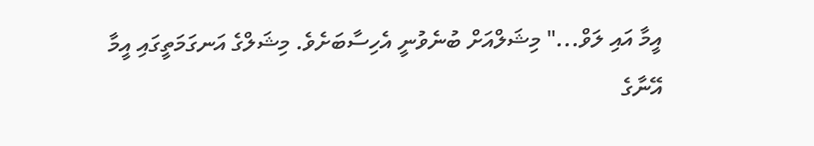އީމާ އައި ލަވް..." މިޝަލްއަށް ބުނެވުނީ އެހިސާބަށެވެ. މިޝަލްގެ އަނގަމަތީގައި އީމާ އޭނާގެ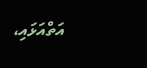އަތްއަޅައި،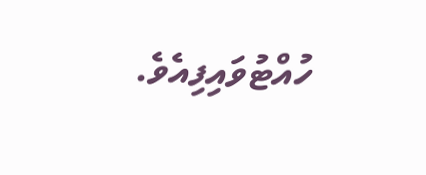ހުއްޓުވައިފިއެވެ.